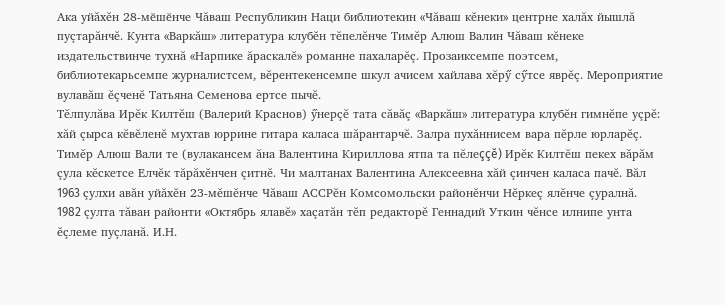Ака уйăхĕн 28-мӗшӗнче Чăваш Республикин Наци библиотекин «Чăваш кĕнеки» центрне халăх йышлă пуçтарăнчĕ. Кунта «Варкăш» литература клубĕн тĕпелĕнче Тимĕр Алюш Валин Чăваш кĕнеке издательствинче тухнă «Нарпике ăраскалĕ» романне пахаларĕç. Прозаиксемпе поэтсем, библиотекарьсемпе журналистсем, вĕрентекенсемпе шкул ачисем хайлава хĕрӳ сӳтсе яврĕç. Мероприятие вулавăш ĕçченĕ Татьяна Семенова ертсе пычĕ.
Тĕлпулăва Ирĕк Килтĕш (Валерий Краснов) ӳнерçĕ тата сăвăç «Варкăш» литература клубĕн гимнĕпе уçрĕ: хăй çырса кĕвĕленĕ мухтав юррине гитара каласа шăрантарчĕ. Залра пухăннисем вара пĕрле юрларĕç. Тимĕр Алюш Вали те (вулакансем ăна Валентина Кириллова ятпа та пĕлеççĕ) Ирĕк Килтĕш пекех вăрăм çула кĕскетсе Елчĕк тăрăхĕнчен çитнĕ. Чи малтанах Валентина Алексеевна хăй çинчен каласа пачĕ. Вăл 1963 çулхи авăн уйăхĕн 23-мĕшĕнче Чăваш АССРĕн Комсомольски районĕнчи Нĕркеç ялĕнче çуралнă. 1982 çулта тăван районти «Октябрь ялавĕ» хаçатăн тĕп редакторĕ Геннадий Уткин чĕнсе илнипе унта ĕçлеме пуçланă. И.Н.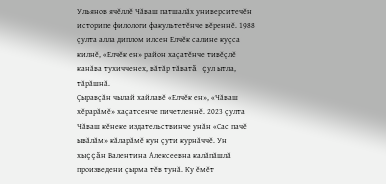Ульянов ячĕллĕ Чăваш патшалăх университечĕн историпе филологи факультетĕнче вĕреннĕ. 1988 çулта алла диплом илсен Елчĕк салине куçса килнĕ, «Елчĕк ен» район хаçатĕнче тивĕçлĕ канăва тухичченех, вăтăр тăватă çул ытла, тăрăшнă.
Çыравçăн чылай хайлавĕ «Елчĕк ен», «Чăваш хĕрарăмĕ» хаçатсенче пичетленнĕ. 2023 çулта Чăваш кĕнеке издательствинче унăн «Сас пачĕ ывăлăм» кăларăмĕ кун çути курнăччĕ. Ун хыççăн Валентина Алексеевна калăпăшлă произведени çырма тĕв тунă. Ку ĕмĕт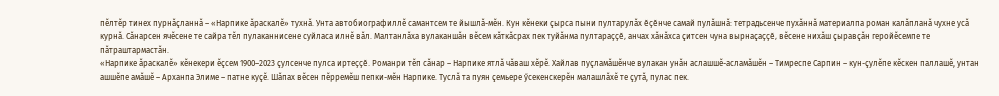пĕлтĕр тинех пурнăçланнă – «Нарпике ăраскалĕ» тухнă. Унта автобиографиллĕ самантсем те йышлă-мĕн. Кун кĕнеки çырса пыни пултарулăх ĕçĕнче самай пулăшнă: тетрадьсенче пухăннă материалпа роман калăпланă чухне усă курнă. Сăнарсен ячĕсене те сайра тĕл пулаканнисене суйласа илнĕ вăл. Малтанлăха вулаканшăн вĕсем кăткăсрах пек туйăнма пултараççĕ, анчах хăнăхса çитсен чуна вырнаçаççĕ, вĕсене нихăш çыравçăн геройĕсемпе те пăтраштармастăн.
«Нарпике ăраскалĕ» кĕнекери ĕçсем 1900–2023 çулсенче пулса иртеççĕ. Романри тĕп сăнар – Нарпике ятлă чăваш хĕрĕ. Хайлав пуçламăшĕнче вулакан унăн аслашшĕ-асламăшĕн – Тимреспе Сарпин – кун-çулĕпе кĕскен паллашĕ, унтан ашшĕпе амăшĕ – Арханпа Элиме – патне куçĕ. Шăпах вĕсен пĕрремĕш пепки-мĕн Нарпике. Туслă та пуян çемьере ӳсекенскерĕн малашлăхĕ те çутă, пулас пек.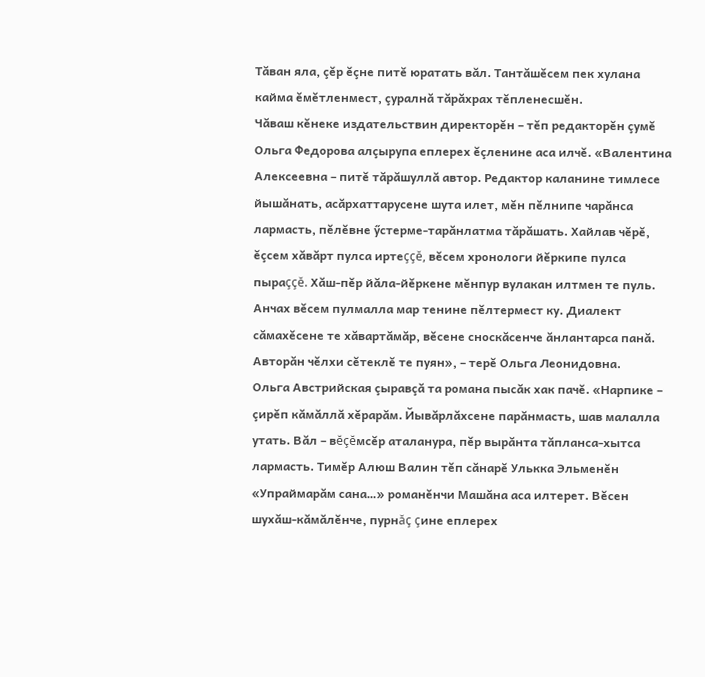Тăван яла, çĕр ĕçне питĕ юратать вăл. Тантăшĕсем пек хулана кайма ĕмĕтленмест, çуралнă тăрăхрах тĕпленесшĕн.
Чăваш кĕнеке издательствин директорĕн – тĕп редакторĕн çумĕ Ольга Федорова алçырупа еплерех ĕçленине аса илчĕ. «Валентина Алексеевна – питĕ тăрăшуллă автор. Редактор каланине тимлесе йышăнать, асăрхаттарусене шута илет, мĕн пĕлнипе чарăнса лармасть, пĕлĕвне ӳстерме-тарăнлатма тăрăшать. Хайлав чĕрĕ, ĕçсем хăвăрт пулса иртеççĕ, вĕсем хронологи йĕркипе пулса пыраççĕ. Хăш-пĕр йăла-йĕркене мĕнпур вулакан илтмен те пуль. Анчах вĕсем пулмалла мар тенине пĕлтермест ку. Диалект сăмахĕсене те хăвартăмăр, вĕсене сноскăсенче ăнлантарса панă. Авторăн чĕлхи сĕтеклĕ те пуян», – терĕ Ольга Леонидовна.
Ольга Австрийская çыравçă та романа пысăк хак пачĕ. «Нарпике – çирĕп кăмăллă хĕрарăм. Йывăрлăхсене парăнмасть, шав малалла утать. Вăл – вĕçĕмсĕр аталанура, пĕр вырăнта тăпланса-хытса лармасть. Тимĕр Алюш Валин тĕп сăнарĕ Улькка Эльменĕн «Упраймарăм сана…» романĕнчи Машăна аса илтерет. Вĕсен шухăш-кăмăлĕнче, пурнăç çине еплерех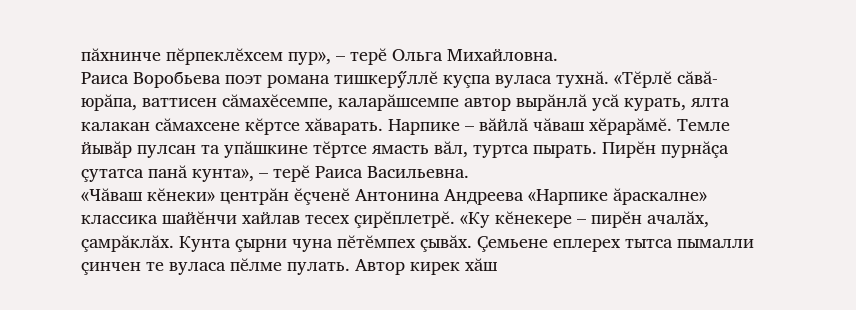пăхнинче пĕрпеклĕхсем пур», – терĕ Ольга Михайловна.
Раиса Воробьева поэт романа тишкерӳллĕ куçпа вуласа тухнă. «Тĕрлĕ сăвă-юрăпа, ваттисен сăмахĕсемпе, каларăшсемпе автор вырăнлă усă курать, ялта калакан сăмахсене кĕртсе хăварать. Нарпике – вăйлă чăваш хĕрарăмĕ. Темле йывăр пулсан та упăшкине тĕртсе ямасть вăл, туртса пырать. Пирĕн пурнăçа çутатса панă кунта», – терĕ Раиса Васильевна.
«Чăваш кĕнеки» центрăн ĕçченĕ Антонина Андреева «Нарпике ăраскалне» классика шайĕнчи хайлав тесех çирĕплетрĕ. «Ку кĕнекере – пирĕн ачалăх, çамрăклăх. Кунта çырни чуна пĕтĕмпех çывăх. Çемьене еплерех тытса пымалли çинчен те вуласа пĕлме пулать. Автор кирек хăш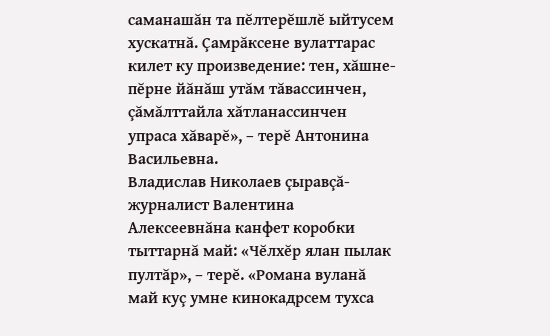саманашăн та пĕлтерĕшлĕ ыйтусем хускатнă. Çамрăксене вулаттарас килет ку произведение: тен, хăшне-пĕрне йăнăш утăм тăвассинчен, çăмăлттайла хăтланассинчен упраса хăварĕ», – терĕ Антонина Васильевна.
Владислав Николаев çыравçă-журналист Валентина Алексеевнăна канфет коробки тыттарнă май: «Чĕлхĕр ялан пылак пултăр», – терĕ. «Романа вуланă май куç умне кинокадрсем тухса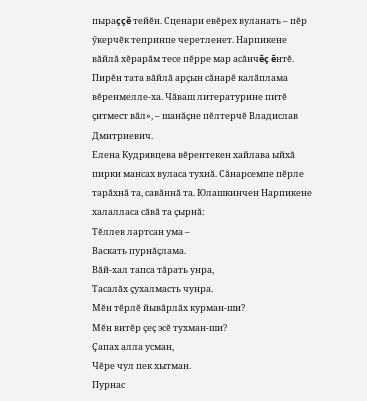пыраççĕ тейĕн. Сценари евĕрех вуланать – пĕр ӳкерчĕк тепринпе черетленет. Нарпикене вăйлă хĕрарăм тесе пĕрре мар асăнчĕç ĕнтĕ. Пирĕн тата вăйлă арçын сăнарĕ калăплама вĕренмелле-ха. Чăваш литературине питĕ çитмест вăл», – шанăçне пĕлтерчĕ Владислав Дмитриевич.
Елена Кудрявцева вĕрентекен хайлава ыйхă пирки мансах вуласа тухнă. Сăнарсемпе пĕрле тарăхнă та, савăннă та. Юлашкинчен Нарпикене халалласа сăвă та çырнă:
Тĕллев лартсан ума –
Васкать пурнăçлама.
Вăй-хал тапса тăрать унра,
Тасалăх çухалмасть чунра.
Мĕн тĕрлĕ йывăрлăх курман-ши?
Мĕн витĕр çеç эсĕ тухман-ши?
Çапах алла усман,
Чĕре чул пек хытман.
Пурнас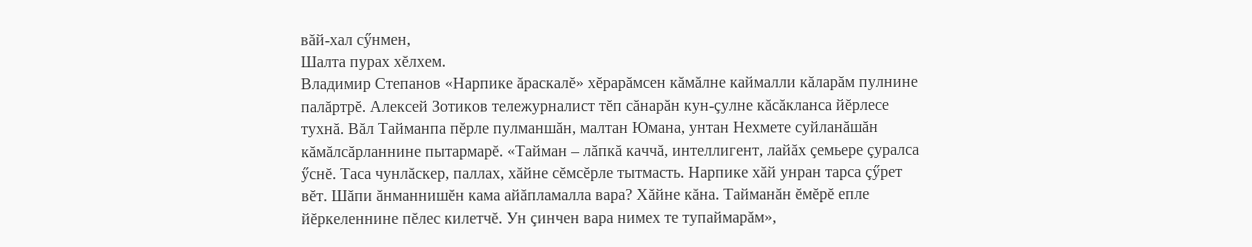вăй-хал сӳнмен,
Шалта пурах хĕлхем.
Владимир Степанов «Нарпике ăраскалĕ» хĕрарăмсен кăмăлне каймалли кăларăм пулнине палăртрĕ. Алексей Зотиков тележурналист тĕп сăнарăн кун-çулне кăсăкланса йĕрлесе тухнă. Вăл Тайманпа пĕрле пулманшăн, малтан Юмана, унтан Нехмете суйланăшăн кăмăлсăрланнине пытармарĕ. «Тайман – лăпкă каччă, интеллигент, лайăх çемьере çуралса ӳснĕ. Таса чунлăскер, паллах, хăйне сĕмсĕрле тытмасть. Нарпике хăй унран тарса çӳрет вĕт. Шăпи ăнманнишĕн кама айăпламалла вара? Хăйне кăна. Тайманăн ĕмĕрĕ епле йĕркеленнине пĕлес килетчĕ. Ун çинчен вара нимех те тупаймарăм»,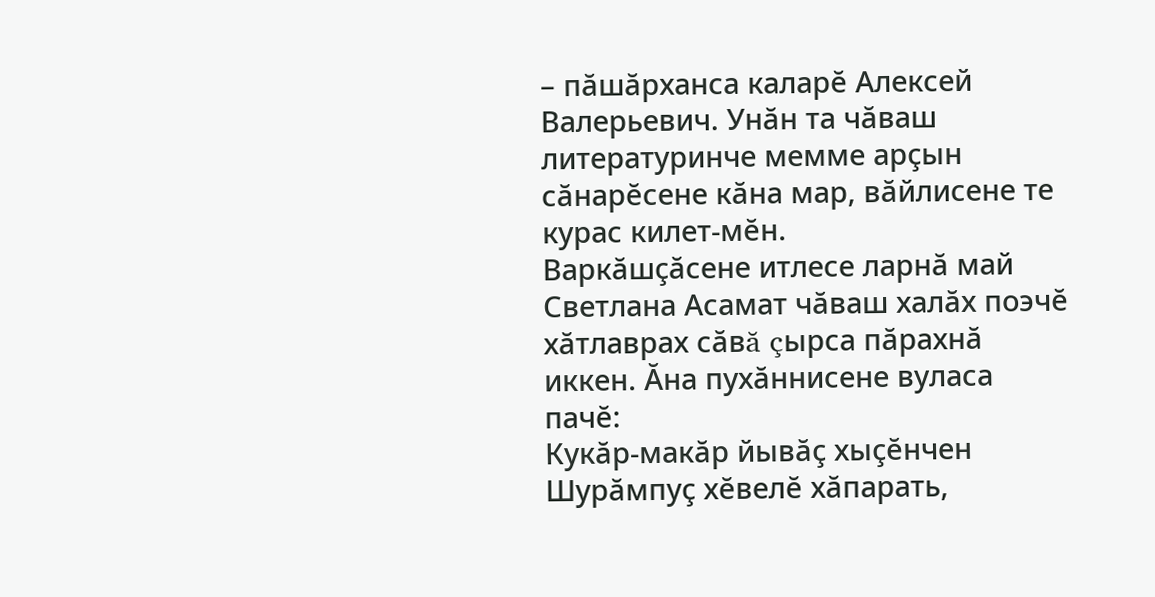– пăшăрханса каларĕ Алексей Валерьевич. Унăн та чăваш литературинче мемме арçын сăнарĕсене кăна мар, вăйлисене те курас килет-мĕн.
Варкăшçăсене итлесе ларнă май Светлана Асамат чăваш халăх поэчĕ хăтлаврах сăвă çырса пăрахнă иккен. Ăна пухăннисене вуласа пачĕ:
Кукăр-макăр йывăç хыçĕнчен
Шурăмпуç хĕвелĕ хăпарать,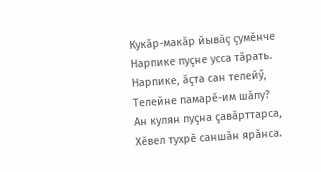Кукăр-макăр йывăç çумĕнче
Нарпике пуçне усса тăрать.
Нарпике, ăçта сан телейӳ,
Телейне памарĕ-им шăпу?
Ан кулян пуçна çавăрттарса,
Хĕвел тухрĕ саншăн ярăнса.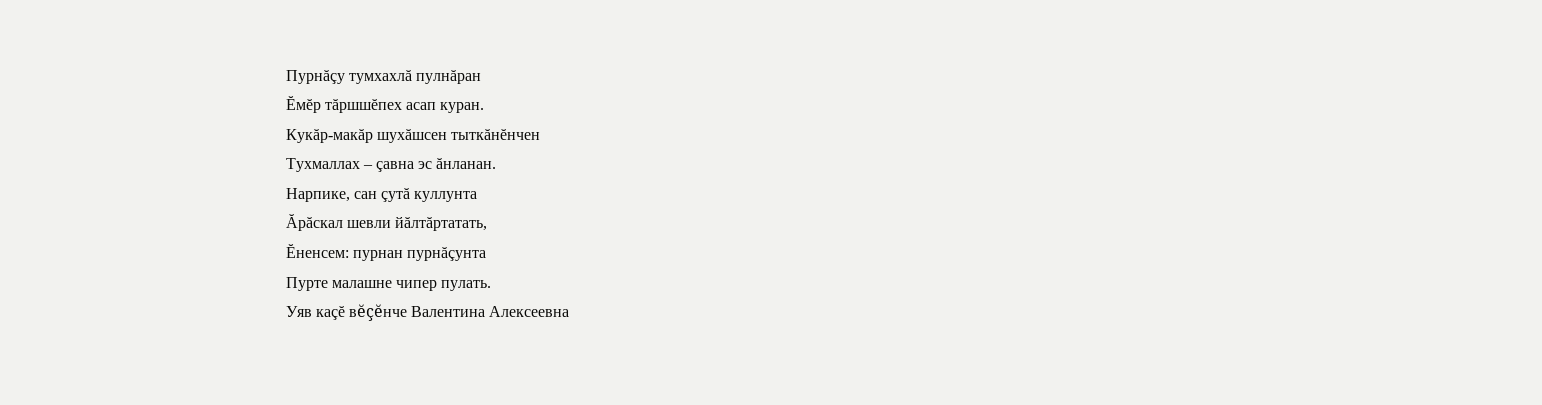Пурнăçу тумхахлă пулнăран
Ĕмĕр тăршшĕпех асап куран.
Кукăр-макăр шухăшсен тыткăнĕнчен
Тухмаллах – çавна эс ăнланан.
Нарпике, сан çутă куллунта
Ăрăскал шевли йăлтăртатать,
Ĕненсем: пурнан пурнăçунта
Пурте малашне чипер пулать.
Уяв каçĕ вĕçĕнче Валентина Алексеевна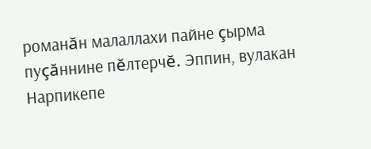романăн малаллахи пайне çырма пуçăннине пĕлтерчĕ. Эппин, вулакан Нарпикепе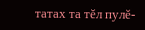татах та тĕл пулĕ-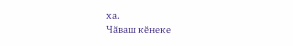ха.
Чӑваш кӗнеке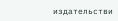издательстви